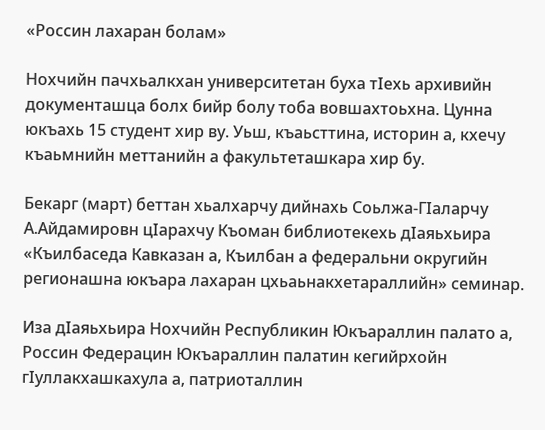«Россин лахаран болам»

Нохчийн пачхьалкхан университетан буха тIехь архивийн документашца болх бийр болу тоба вовшахтоьхна. Цунна юкъахь 15 студент хир ву. Уьш, къаьсттина, историн а, кхечу къаьмнийн меттанийн а факультеташкара хир бу.

Бекарг (март) беттан хьалхарчу дийнахь Соьлжа-ГIаларчу А.Айдамировн цIарахчу Къоман библиотекехь дIаяьхьира «Къилбаседа Кавказан а, Къилбан а федеральни округийн регионашна юкъара лахаран цхьаьнакхетараллийн» семинар.

Иза дIаяьхьира Нохчийн Республикин Юкъараллин палато а, Россин Федерацин Юкъараллин палатин кегийрхойн гIуллакхашкахула а, патриоталлин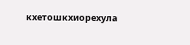кхетошкхиорехула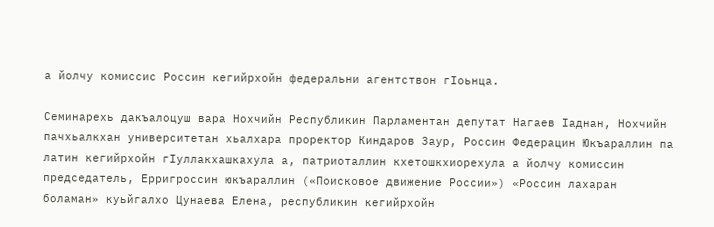а йолчу комиссис Россин кегийрхойн федеральни агентствон гIоьнца.

Семинарехь дакъалоцуш вара Нохчийн Республикин Парламентан депутат Нагаев Iаднан, Нохчийн пачхьалкхан университетан хьалхара проректор Киндаров Заур, Россин Федерацин Юкъараллин па латин кегийрхойн гIуллакхашкахула а, патриоталлин кхетошкхиорехула а йолчу комиссин председатель, Ерригроссин юкъараллин («Поисковое движение России») «Россин лахаран боламан» куьйгалхо Цунаева Елена, республикин кегийрхойн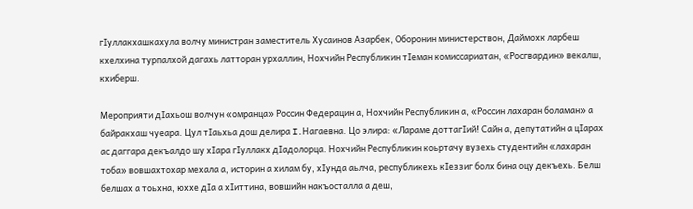гIуллакхашкахула волчу министран заместитель Хусаинов Азарбек, Оборонин министерствон, Даймохк ларбеш кхелхина турпалхой дагахь латторан урхаллин, Нохчийн Республикин тIеман комиссариатан, «Росгвардин» векалш, кхиберш.

Мероприяти дIахьош волчун «омранца» Россин Федерацин а, Нохчийн Республикин а, «Россин лахаран боламан» а байракхаш чуеара. Цул тIаьхьа дош делира I.Нагаевна. Цо элира: «Лараме доттагIий! Сайн а, депутатийн а цIарах ас даггара декъалдо шу хIара гIуллакх дIадолорца. Нохчийн Республикин коьртачу вузехь студентийн «лахаран тоба» вовшахтохар мехала а, историн а хилам бу, хIунда аьлча, республикехь кIеззиг болх бина оцу декъехь. Белш белшах а тоьхна, юххе дIа а хIиттина, вовшийн накъосталла а деш,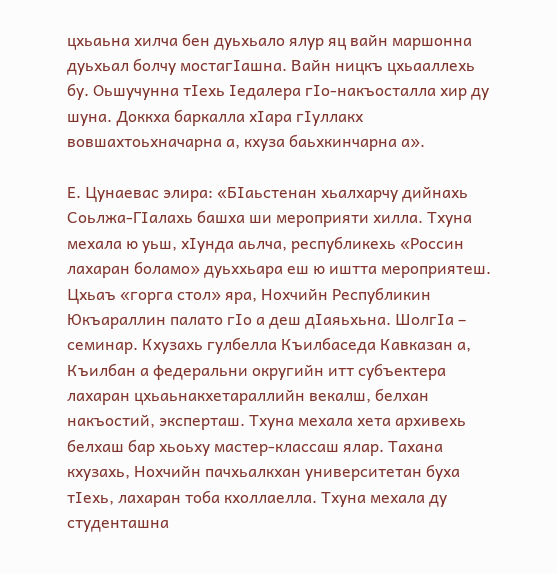цхьаьна хилча бен дуьхьало ялур яц вайн маршонна дуьхьал болчу мостагIашна. Вайн ницкъ цхьааллехь бу. Оьшучунна тIехь Iедалера гIо-накъосталла хир ду шуна. Доккха баркалла хIара гIуллакх вовшахтоьхначарна а, кхуза баьхкинчарна а».

Е. Цунаевас элира: «БIаьстенан хьалхарчу дийнахь Соьлжа-ГIалахь башха ши мероприяти хилла. Тхуна мехала ю уьш, хIунда аьлча, республикехь «Россин лахаран боламо» дуьххьара еш ю иштта мероприятеш. Цхьаъ «горга стол» яра, Нохчийн Республикин Юкъараллин палато гIо а деш дIаяьхьна. ШолгIа – семинар. Кхузахь гулбелла Къилбаседа Кавказан а, Къилбан а федеральни округийн итт субъектера лахаран цхьаьнакхетараллийн векалш, белхан накъостий, эксперташ. Тхуна мехала хета архивехь белхаш бар хьоьху мастер-классаш ялар. Тахана кхузахь, Нохчийн пачхьалкхан университетан буха тIехь, лахаран тоба кхоллаелла. Тхуна мехала ду студенташна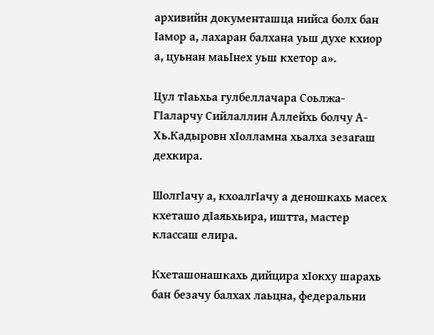архивийн документашца нийса болх бан Iамор а, лахаран балхана уьш духе кхиор а, цуьнан маьIнех уьш кхетор а».

Цул тIаьхьа гулбеллачара Соьлжа-ГIаларчу Сийлаллин Аллейхь болчу А-Хь.Кадыровн хIолламна хьалха зезагаш дехкира.

ШолгIачу а, кхоалгIачу а деношкахь масех кхеташо дIаяьхьира, иштта, мастер классаш елира.

Кхеташонашкахь дийцира хIокху шарахь бан безачу балхах лаьцна, федеральни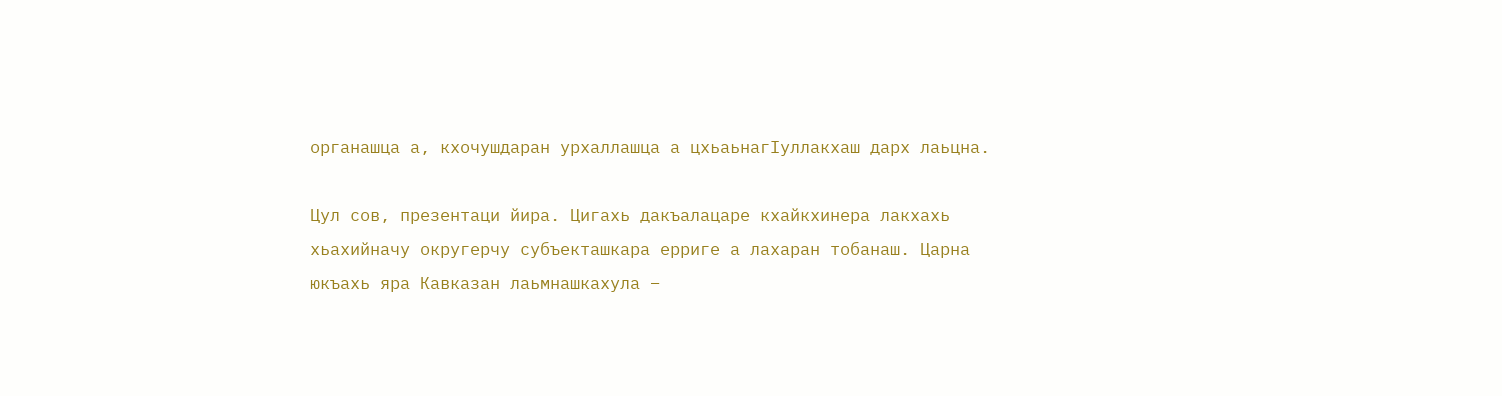органашца а, кхочушдаран урхаллашца а цхьаьнагIуллакхаш дарх лаьцна.

Цул сов, презентаци йира. Цигахь дакъалацаре кхайкхинера лакхахь хьахийначу округерчу субъекташкара ерриге а лахаран тобанаш. Царна юкъахь яра Кавказан лаьмнашкахула –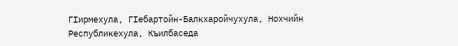ГIирмехула, ГIебартойн-Балкхаройчухула, Нохчийн Республикехула, Къилбаседа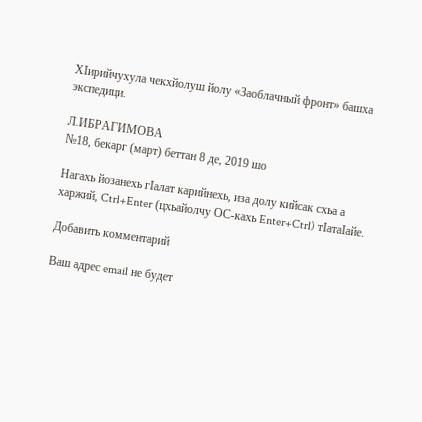ХIирийчухула чекхйолуш йолу «Заоблачный фронт» башха экспедици.

Л.ИБРАГИМОВА
№18, бекарг (март) беттан 8 де, 2019 шо

Нагахь йозанехь гIалат карийнехь, иза долу кийсак схьа а харжий, Ctrl+Enter (цхьайолчу ОС-кахь Enter+Ctrl) тIатаIайе.

Добавить комментарий

Ваш адрес email не будет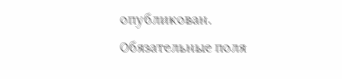опубликован. Обязательные поля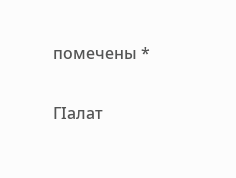помечены *

ГIалат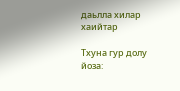даьлла хилар хаийтар

Тхуна гур долу йоза: